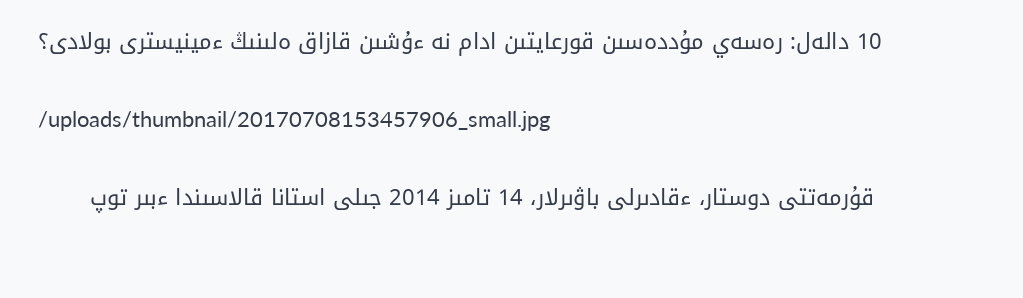10 دالەل: رەسەي مۇددەسىن قورعايتىن ادام نە ءۇشىن قازاق ەلىنىڭ ءمينيسترى بولادى؟

/uploads/thumbnail/20170708153457906_small.jpg

 قۇرمەتتى دوستار، ءقادىرلى باۋىرلار، 14 تامىز 2014 جىلى استانا قالاسىندا ءبىر توپ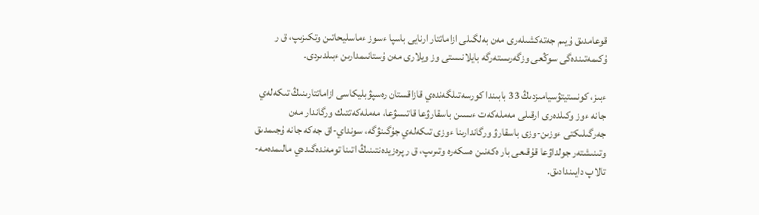قوعامدىق ۇيىم جەتەكشىلەرى مەن بەلگىلى ازاماتتار ارنايى باسپا ءسوز ءماسليحاتىن وتكىزىپ، ق ر ۇكىمەتىندەگى سوڭعى وزگەرىستەرگە بايلانىستى وز ويلارى مەن ۇستانىمدارىن ءبىلدىردى.

ءبىز، كونستيتۋسيامىزدىڭ 33 بابىندا كورسەتىلگەندەي قازاقستان رەسپۋبليكاسى ازاماتتارىنىڭ تىكەلەي جانە ءوز وكىلدەرى ارقىلى مەملەكەت ءىسىن باسقارۋعا قاتىسۋعا، مەملەكەتتىك ورگاندار مەن جەرگىلىكتى ءوزىن-وزى باسقارۋ ورگاندارىنا ءوزى تىكەلەي جۇگىنۋگە، سونداي-اق جەكە جانە ۇجىمدىق وتىنىشتەر جولداۋعا قۇقىعى بار ەكەنىن ەسكەرە وتىرىپ، ق ر پرەزيدەنتىنىڭ اتىنا تومەندەگىدەي مالىمدەمە-تالاپ دايىندادىق.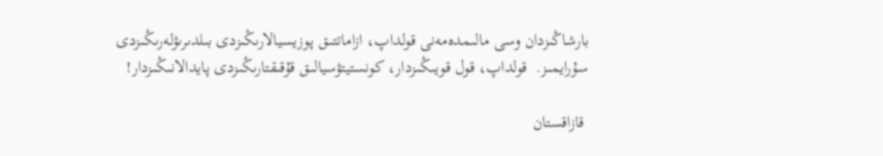بارشاڭىزدان وسى مالىمدەمەنى قولداپ، ازاماتتىق پوزيسيالارىڭىزدى بىلدىرىۋلەرىڭىزدى سۇرايمىز.  قولداپ، قول قويىڭىزدار، كونستيتۋسيالىق قۇقىقتارىڭىزدى پايدالانىڭىزدار!

 قازاقستان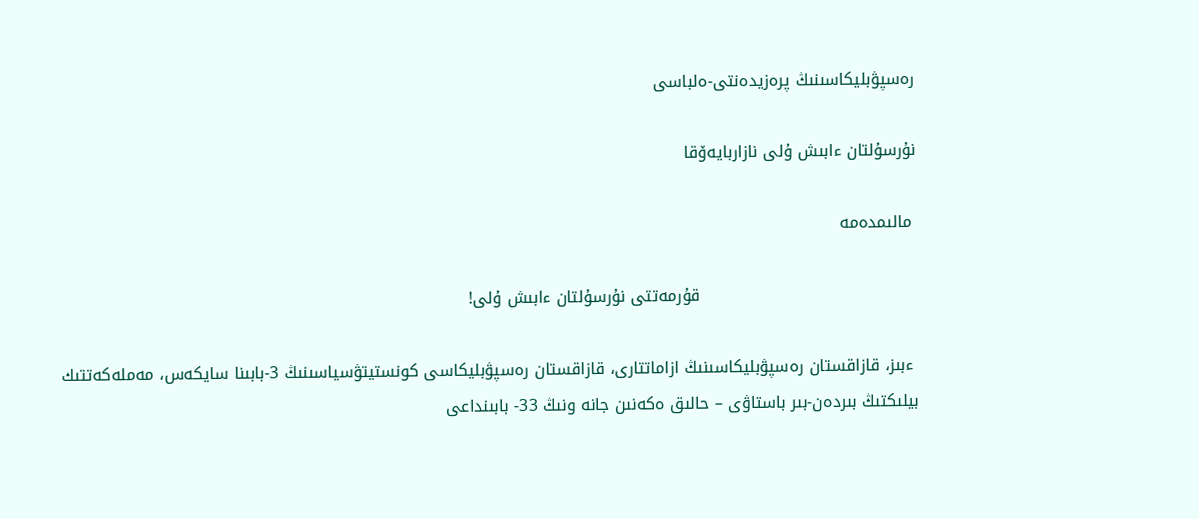رەسپۋبليكاسىنىڭ پرەزيدەنتى-ەلباسى

نۇرسۇلتان ءابىش ۇلى نازاربايەۆقا

 مالىمدەمە

                                        قۇرمەتتى نۇرسۇلتان ءابىش ۇلى!

 ءبىز، قازاقستان رەسپۋبليكاسىنىڭ ازاماتتارى، قازاقستان رەسپۋبليكاسى كونستيتۋسياسىنىڭ 3-بابىنا سايكەس، مەملەكەتتىك بيلىكتىڭ بىردەن-بىر باستاۋى – حالىق ەكەنىن جانە ونىڭ 33- بابىنداعى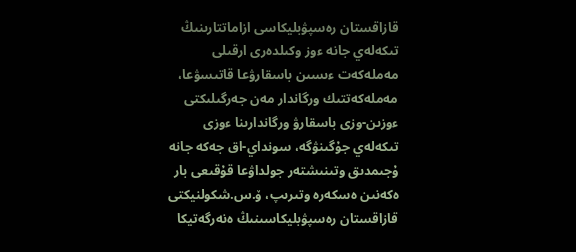قازاقستان رەسپۋبليكاسى ازاماتتارىنىڭ تىكەلەي جانە ءوز وكىلدەرى ارقىلى مەملەكەت ءىسىن باسقارۋعا قاتىسۋعا، مەملەكەتتىك ورگاندار مەن جەرگىلىكتى ءوزىن-وزى باسقارۋ ورگاندارىنا ءوزى تىكەلەي جۇگىنۋگە، سونداي-اق جەكە جانە ۇجىمدىق وتىنىشتەر جولداۋعا قۇقىعى بار ەكەنىن ەسكەرە وتىرىپ، ۆ.س.شكولنيكتى قازاقستان رەسپۋبليكاسىنىڭ ەنەرگەتيكا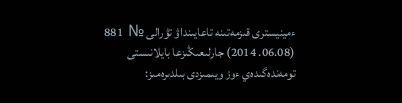ءمينيسترى قىزمەتىنە تاعايىنداۋ تۋرالى №  881 (06.08. 2014) جارلىعىڭىزعا بايلانىستى تومەندەگىدەي ءوز ويىمىزدى بىلدىرەمىز: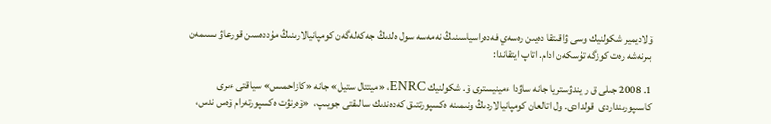ۆلاديمير شكولنيك وسى ۋاقىتقا دەيىن رەسەي فەدەراسياسىنىڭ نەمەسە سول ەلدىڭ جەكەلەگەن كومپانيالارىنىڭ مۇددەسىن قورعاۋ ىسىمەن بىرنەشە رەت كوزگە تۇسكەن ادام. اتاپ ايتقاندا:

1. 2008 جىلى ق ر يندۋستريا جانە ساۋدا ءمينيسترى ۆ. شكولنيك ENRC، «ميتتال ستيل» جانە «كازاحمىس» سياقتى ءىرى كاسىپورىنداردى  قولدادى. ول اتالعان كومپانيالاردىڭ ونىمىنە ەكسپورتتىق كەدەندىك سالىقتى جويىپ،  «ۆەرنۋت ەكسپورتەرام ۆەس ندس،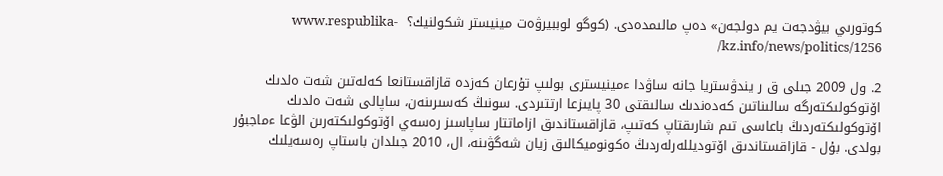كوتورىي بيۋدجەت يم دولجەن» دەپ مالىمدەدى. (كوگو لوببيرۋەت مينيستر شكولنيك؟  www.respublika-kz.info/news/politics/1256/

2. ول 2009 جىلى ق ر يندۋستريا جانە ساۋدا ءمينيسترى بولىپ تۇرعان كەزدە قازاقستانعا كەلەتىن شەت ەلدىك اۆتوكولىكتەرگە سالىناتىن كەدەندىك سالىقتى 30 پايىزعا ارتتىردى. سونىڭ كەسىرىنەن، ساپالى شەت ەلدىك اۆتوكولىكتەردىڭ باعاسى تىم شارىقتاپ كەتىپ، قازاقستاندىق ازاماتتار ساپاسىز رەسەي اۆتوكولىكتەرىن الۋعا ءماجبۇر بولدى. بۇل - قازاقستاندىق اۆتوديللەرلەردىڭ ەكونوميكالىق زيان شەگۋىنە، ال، 2010 جىلدان باستاپ رەسەيلىك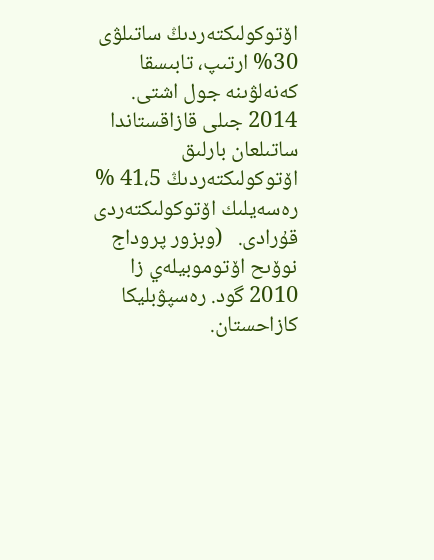اۆتوكولىكتەردىڭ ساتىلۋى 30% ارتىپ، تابىسقا كەنەلۋىنە جول اشتى. 2014 جىلى قازاقستاندا ساتىلعان بارلىق اۆتوكولىكتەردىڭ 41،5 % رەسەيلىك اۆتوكولىكتەردى قۇرادى.   (وبزور پروداج نوۆىح اۆتوموبيلەي زا 2010 گود. رەسپۋبليكا كازاحستان.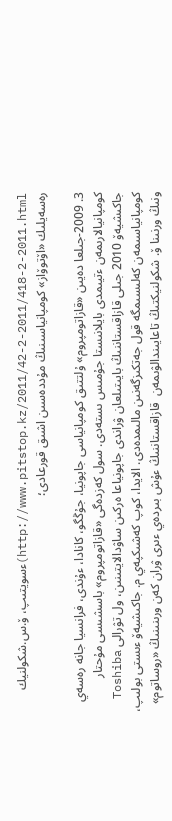http://www.pitstop.kz/2011/42-2-2011/418-2-2011.html)ءسويتىپ، ۆ.س.شكولنيك رەسەيلىك «اۆتوۆاز» كومپانياسىنىڭ مۇددەسىن اشىق قورعادى؛

3. 2009-جىلعا دەيىن «قازاتومپروم» ۇلتتىق كومپانياسى جاپونيا، جۇڭگو، كانادا، ءۇندى، فرانسيا جانە رەسەي كومپانيالارىمەن ءتيىمدى بايلانىستا جۇمىس ىستەدى. سول كەزدەگى «قازاتومپروم» باسشىسى مۇحتار جاكىشيەۆ 2010 جىلى قازاقستاننىڭ بايىتىلعان ۋراندى جاپونياعا ەركىن ساۋدالايتىنىن، ول تۋرالى Toshiba كومپانياسىمەن كەلىسىمگە قول جەتكىزگەنىن مالىمدەدى. الايدا، كوپ كەشىكپەي م. جاكىشيەۆ ءىستى بولىپ، ونىڭ ورنىنا ۆ. شكولنيكتىڭ تاعايىندالۋىمەن  قازاقستاننىڭ ءۇش بىردەي ءىرى ۋران كەن ورىنىنىڭ «روساتوم»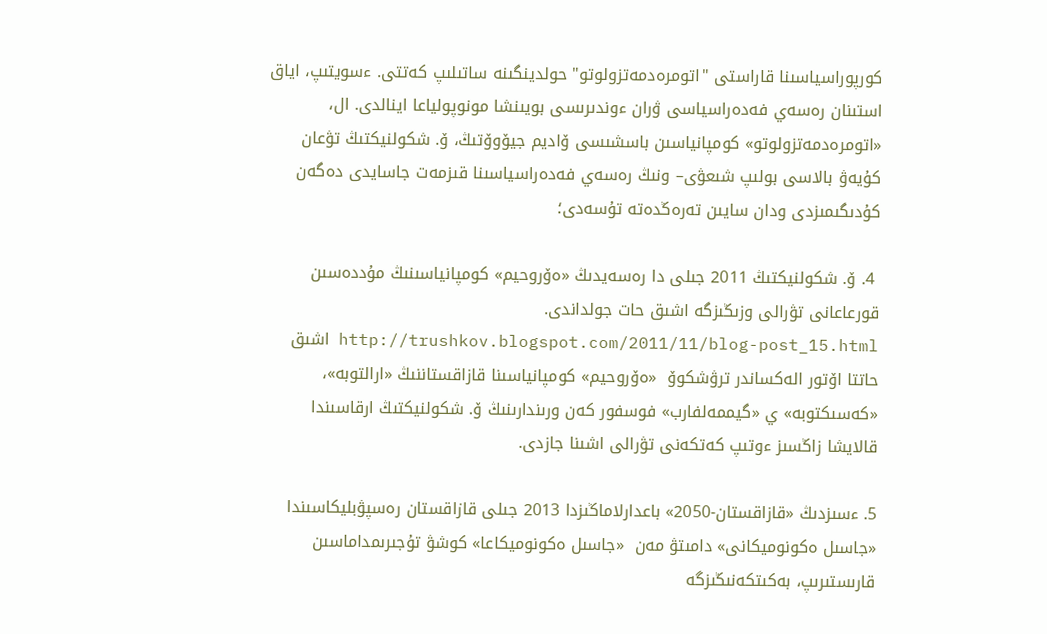كورپوراسياسىنا قاراستى "اتومرەدمەتزولوتو" حولدينگىنە ساتىلىپ كەتتى. ءسويتىپ، اياق استىنان رەسەي فەدەراسياسى ۋران ءوندىرىسى بويىنشا مونوپولياعا اينالدى. ال، «اتومرەدمەتزولوتو» كومپانياسىن باسشىسى ۆاديم جيۆوۆتىڭ، ۆ. شكولنيكتىڭ تۋعان كۇيەۋ بالاسى بولىپ شىعۋى– ونىڭ رەسەي فەدەراسياسىنا قىزمەت جاسايدى دەگەن كۇدىگىمىزدى ودان سايىن تەرەڭدەتە تۇسەدى؛

 4. ۆ. شكولنيكتىڭ 2011 جىلى دا رەسەيدىڭ «ەۆروحيم» كومپانياسىنىڭ مۇددەسىن قورعاعانى تۋرالى وزىڭىزگە اشىق حات جولداندى. http://trushkov.blogspot.com/2011/11/blog-post_15.html اشىق حاتتا اۆتور الەكساندر ترۋشكوۆ  «ەۆروحيم» كومپانياسىنا قازاقستاننىڭ «ارالتوبە»، «كەسىكتوبە» ي «گيممەلفارب» فوسفور كەن ورىندارىنىڭ ۆ. شكولنيكتىڭ ارقاسىندا قالايشا زاڭسىز ءوتىپ كەتكەنى تۋرالى اشىنا جازدى.

5. ءسىزدىڭ «قازاقستان-2050» باعدارلاماڭىزدا 2013 جىلى قازاقستان رەسپۋبليكاسىندا «جاسىل ەكونوميكانى» دامىتۋ مەن  «جاسىل ەكونوميكاعا» كوشۋ تۇجىرىمداماسىن قارىستىرىپ، بەكىتكەنىڭىزگە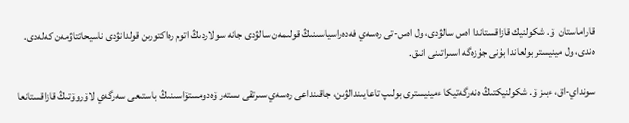قاراماستان  ۆ. شكولنيك قازاقستاندا اەس سالۋدى، ول اەس-تى رەسەي فەدەراسياسىنىڭ قولىمەن سالۋدى جانە سولاردىڭ اتوم رەاكتورىن قولدانۋدى ناسيحاتتاۋمەن كەلەدى. ەندى، ول مينيستر بولعاندا بۇنى جۇزەگە اسىراتىنى انىق.

سونداي-اق، ءبىز ۆ. شكولنيكتىڭ ەنەرگەتيكا ءمينيسترى بولىپ تاعايىندالۋىن، جاقىنداعى رەسەي سىرتقى ىستەر ۆەدومستۆاسىنىڭ باستىعى سەرگەي لاۆروۆتىڭ قازاقستانعا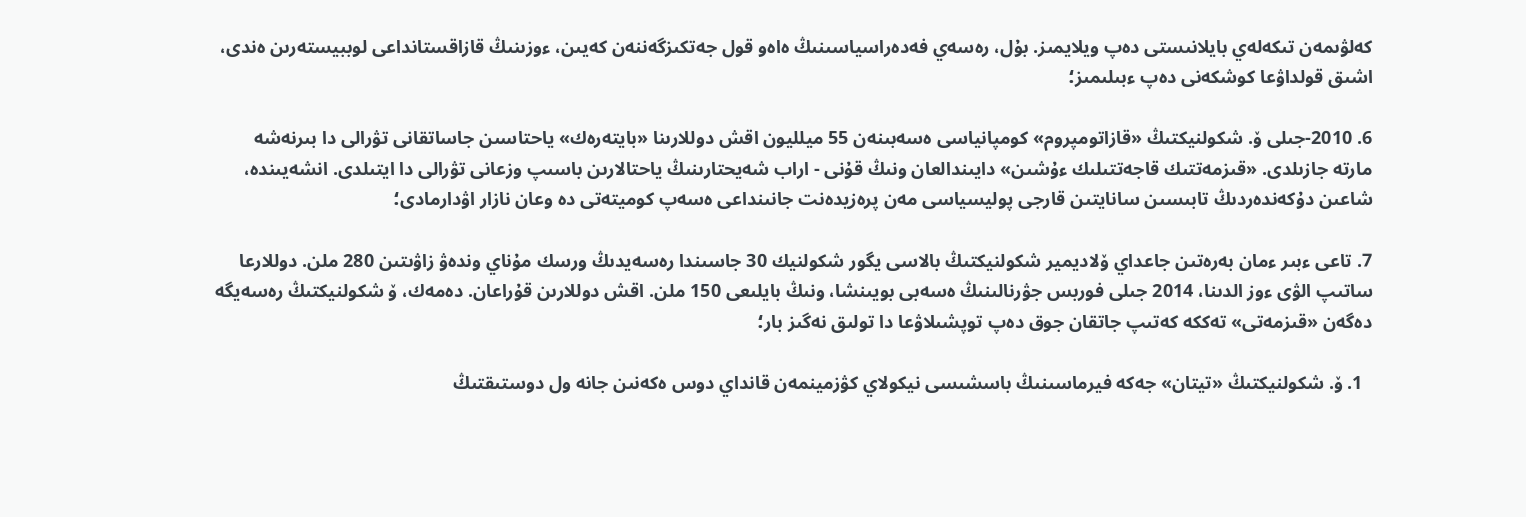كەلۋىمەن تىكەلەي بايلانىستى دەپ ويلايمىز. بۇل، رەسەي فەدەراسياسىنىڭ ەاەو قول جەتكىزگەننەن كەيىن، ءوزىنىڭ قازاقستانداعى لوببيستەرىن ەندى، اشىق قولداۋعا كوشكەنى دەپ ءبىلىمىز؛

6. 2010-جىلى ۆ. شكولنيكتىڭ «قازاتومپروم» كومپانياسى ەسەبىنەن 55 ميلليون اقش دوللارىنا «بايتەرەك» ياحتاسىن جاساتقانى تۋرالى دا بىرنەشە مارتە جازىلدى. «قىزمەتتىك قاجەتتىلىك ءۇشىن» دايىندالعان ونىڭ قۇنى - اراب شەيحتارىنىڭ ياحتالارىن باسىپ وزعانى تۋرالى دا ايتىلدى. انشەيىندە، شاعىن دۇكەندەردىڭ تابىسىن سانايتىن قارجى پوليسياسى مەن پرەزيدەنت جانىنداعى ەسەپ كوميتەتى دە وعان نازار اۋدارمادى؛

7. تاعى ءبىر ءمان بەرەتىن جاعداي ۆلاديمير شكولنيكتىڭ بالاسى يگور شكولنيك 30 جاسىندا رەسەيدىڭ ورسك مۇناي وندەۋ زاۋىتىن 280 ملن. دوللارعا ساتىپ الۋى ءوز الدىنا، 2014 جىلى فوربس جۋرنالىنىڭ ەسەبى بويىنشا، ونىڭ بايلىعى 150 ملن. اقش دوللارىن قۇراعان. دەمەك، ۆ شكولنيكتىڭ رەسەيگە دەگەن «قىزمەتى» تەككە كەتىپ جاتقان جوق دەپ توپشىلاۋعا دا تولىق نەگىز بار؛

  1. ۆ. شكولنيكتىڭ «تيتان» جەكە فيرماسىنىڭ باسشىسى نيكولاي كۋزمينمەن قانداي دوس ەكەنىن جانە ول دوستىقتىڭ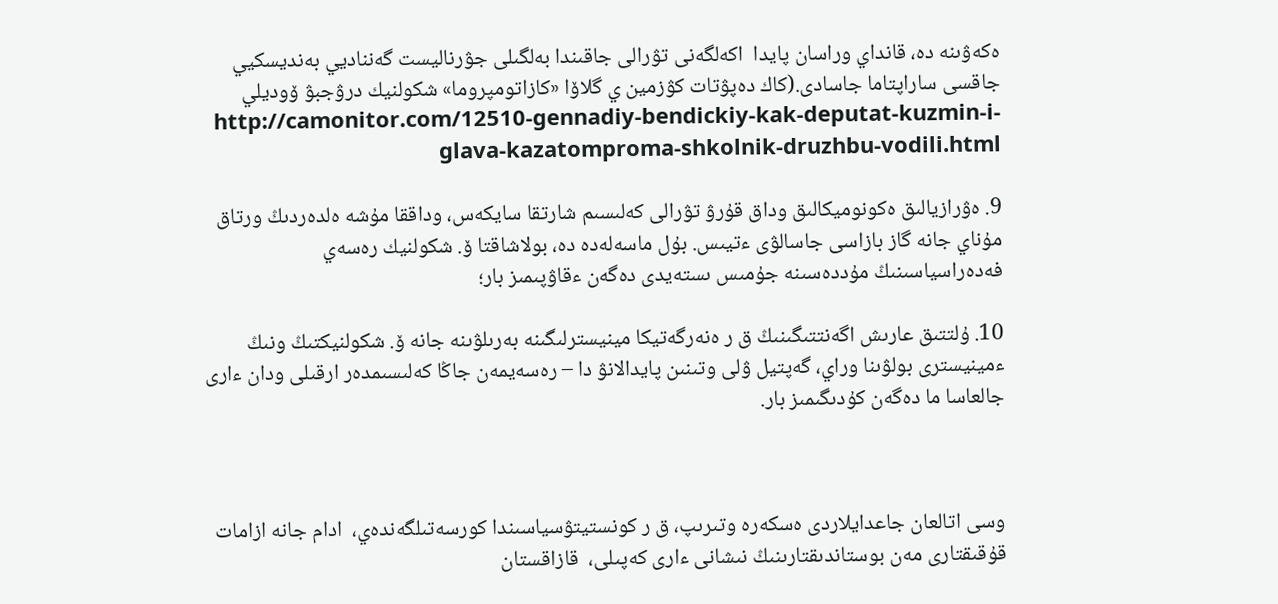ەكەۋىنە دە، قانداي وراسان پايدا  اكەلگەنى تۋرالى جاقىندا بەلگىلى جۋرناليست گەنناديي بەنديسكيي جاقسى ساراپتاما جاسادى.(كاك دەپۋتات كۋزمين ي گلاۆا «كازاتومپروما» شكولنيك درۋجبۋ ۆوديلي http://camonitor.com/12510-gennadiy-bendickiy-kak-deputat-kuzmin-i-glava-kazatomproma-shkolnik-druzhbu-vodili.html

9. ەۋرازيالىق ەكونوميكالىق وداق قۇرۋ تۋرالى كەلىسىم شارتقا سايكەس، وداققا مۇشە ەلدەردىڭ ورتاق مۇناي جانە گاز بازاسى جاسالۋى ءتيىس. بۇل ماسەلەدە دە، بولاشاقتا ۆ. شكولنيك رەسەي فەدەراسياسىنىڭ مۇددەسىنە جۇمىس ىستەيدى دەگەن ءقاۋپىمىز بار؛

10. ۇلتتىق عارىش اگەنتتىگىنىڭ ق ر ەنەرگەتيكا مينيسترلىگىنە بەرىلۋىنە جانە ۆ. شكولنيكتىڭ ونىڭ ءمينيسترى بولۋىنا وراي، گەپتيل ۋلى وتىنىن پايدالانۋ دا – رەسەيمەن جاڭا كەلىسىمدەر ارقىلى ودان ءارى جالعاسا ما دەگەن كۇدىگىمىز بار.



وسى اتالعان جاعدايلاردى ەسكەرە وتىرىپ، ق ر كونستيتۋسياسىندا كورسەتىلگەندەي،  ادام جانە ازامات قۇقىقتارى مەن بوستاندىقتارىنىڭ نىشانى ءارى كەپىلى،  قازاقستان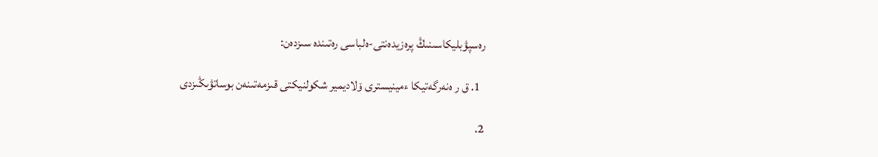رەسپۋبليكاسىنىڭ پرەزيدەنتى-ەلباسى رەتىندە سىزدەن:

  1. ق ر ەنەرگەتيكا ءمينيسترى ۆلاديمير شكولنيكتى قىزمەتىنەن بوساتۋىڭىزدى

2.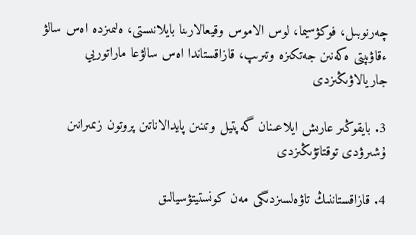چەرنوبىل، فوكۋسيما، لوس الاموس وقيعالارىنا بايلانىستى، ەلىمىزدە اەس سالۋ ءقاۋىپتى ەكەنىن جەتكىزە وتىرىپ، قازاقستاندا اەس سالۋعا ماراتوريي جاريالاۋىڭىزدى

3. بايقوڭىر عارىش ايلاعىنان گەپتيل وتىنىن پايدالاناتىن پروتون زىمىرانىن ۇشىرۋدى توقتاتۋىڭىزدى

4. قازاقستاننىڭ تاۋەلسىزدىگى مەن كونستيتۋسيالىق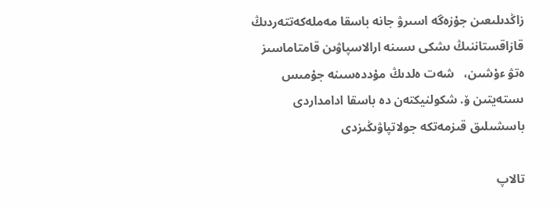زاڭدىلىعىن جۇزەگە اسىرۋ جانە باسقا مەملەكەتتەردىڭ قازاقستاننىڭ ىشكى ىسىنە ارالاسپاۋىن قامتاماسىز ەتۋ ءۇشىن،   شەت ەلدىڭ مۇددەسىنە جۇمىس ىستەيتىن ۆ. شكولنيكتەن دە باسقا ادامداردى باسشىلىق قىزمەتكە جولاتپاۋىڭىزدى

تالاپ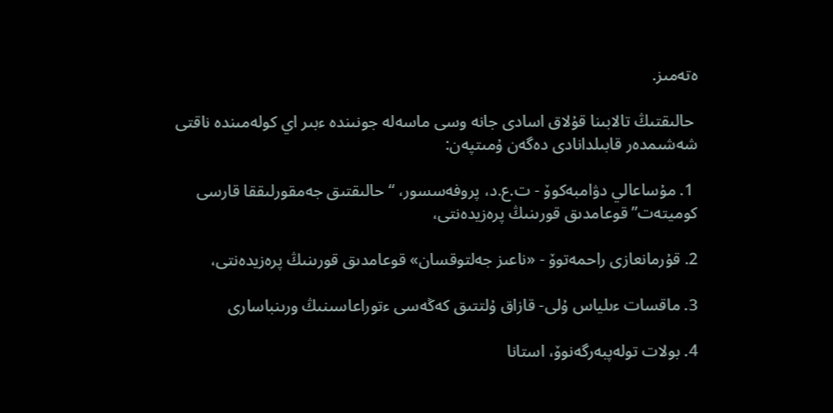ەتەمىز.

 حالىقتىڭ تالابىنا قۇلاق اسادى جانە وسى ماسەلە جونىندە ءبىر اي كولەمىندە ناقتى شەشىمدەر قابىلدانادى دەگەن ۇمىتپەن:

 1. مۇساعالي دۋامبەكوۆ - ت.ع.د، پروفەسسور، “حالىقتىق جەمقورلىققا قارسى كوميتەت” قوعامدىق قورىنىڭ پرەزيدەنتى،

2. قۇرمانعازى راحمەتوۆ - «ناعىز جەلتوقسان» قوعامدىق قورىنىڭ پرەزيدەنتى،

3. ماقسات ءىلياس ۇلى- قازاق ۇلتتىق كەڭەسى ءتوراعاسىنىڭ ورىنباسارى

4. بولات تولەپبەرگەنوۆ، استانا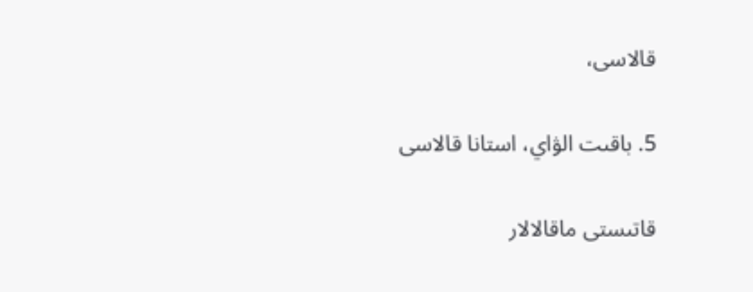قالاسى،

5. باقىت الۋاي، استانا قالاسى

قاتىستى ماقالالار